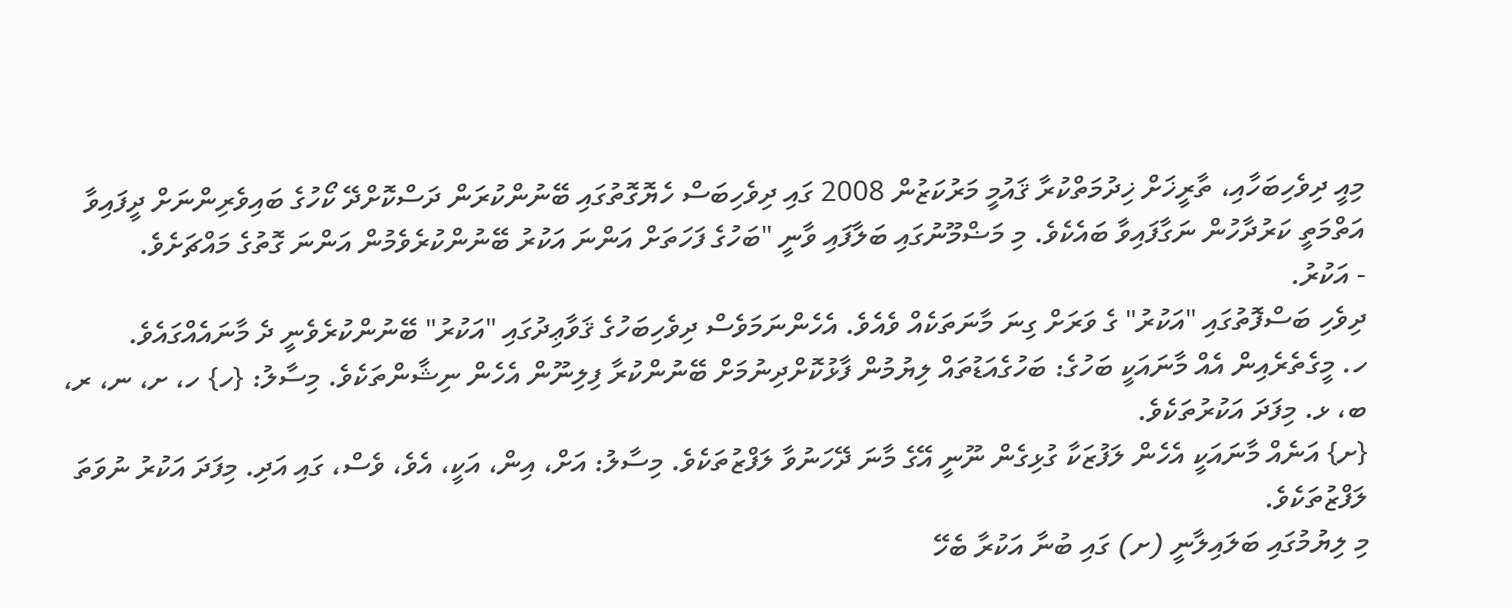މިއީ ދިވެހިބަހާއި، ތާރީޚަށް ޚިދުމަތްކުރާ ޤައުމީ މަރުކަޒުން 2008 ގައި ދިވެހިބަސް ހެޔޮގޮތުގައި ބޭނުންކުރަން ދަސްކޮށްދޭ ކޯހުގެ ބައިވެރިންނަށް ދީފައިވާ އަތްމަތީ ކަރުދާހުން ނަގާފައިވާ ބައެކެވެ. މި މަޟްމޫނުގައި ބަލާފައި ވާނީ "ބަހުގެ ފަހަތަށް އަންނަ އަކުރު ބޭނުންކުރެވެމުން އަންނަ ގޮތުގެ މައްޗަށެވެ.
- އަކުރު.
ދިވެހި ބަސްފޮތުގައި "އަކުރު" ގެ ވަރަށް ގިނަ މާނަތަކެއް ވެއެވެ. އެހެންނަމަވެސް ދިވެހިބަހުގެ ޤަވާޢިދުގައި "އަކުރު" ބޭނުންކުރެވެނީ ދެ މާނައެއްގައެވެ.
ހ. މީގެތެރެއިން އެއް މާނައަކީ ބަހުގެ: ބަހުގެއަޑުތައް ލިޔުމުން ފާޅުކޮށްދިނުމަށް ބޭނުންކުރާ ފިލިނޫން އެހެން ނިޝާންތަކެވެ. މިސާލު: {ހ} ހ، ށ، ނ، ރ، ބ، ޅ. މިފަދަ އަކުރުތަކެވެ.
{ށ} އަނެއް މާނައަކީ އެހެން ލަފުޒަކާ ގުޅިގެން ނޫނީ އޭގެ މާނަ ދޭހަނުވާ ލަފްޒުތަކެވެ. މިސާލު: އަށް، އިން، އަކީ، އެވެ، ވެސް، ގައި އަދި. މިފަދަ އަކުރު ނުވަތަ ލަފްޒުތަކެވެ.
މި ލިޔުމުގައި ބަލައިލާނީ (ށ) ގައި ބުނާ އަކުރާ ބެހޭ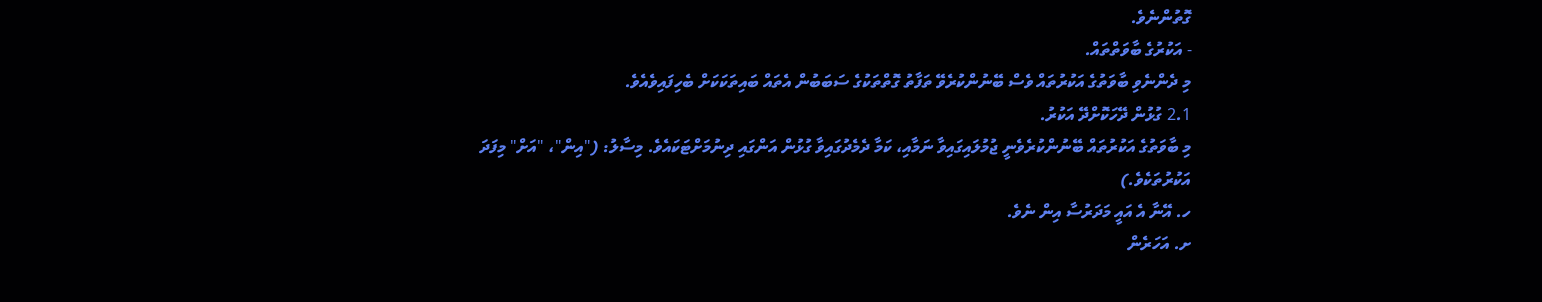ގޮތުންނެވެ.
- އަކުރުގެ ބާވަތްތައް.
މި ދެންނެވި ބާވަތުގެ އަކުރުތައް ވެސް ބޭނުންކުރެވޭ ތަފާތު ގޮތްތަކުގެ ސަބަބުން އެތައް ބައިތަކަކަށް ބެހިފައިވެއެވެ.
2.1 ގުޅުން ދޭހަކޮށްދޭ އަކުރު.
މި ބާވަތުގެ އަކުރުތައް ބޭނުންކުރެވެނީ ޖުމުލައިގައިވާ ނަމާއި، ކަމާ ދެމެދުގައިވާ ގުޅުން އަންގައި ދިނުމަށްޓަކައެވެ. މިސާލު: ("އިން"، "އަށް" މިފަދަ އަކުރުތަކެވެ.)
ހ. އޭނާ އެ އައީ މަދަރުސާ އިން ނެވެ.
ށ. އަހަރެން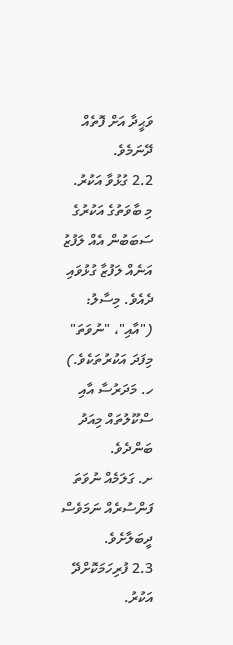ވަޙީދާ އަށް ފޮތެއް ދޭނަމެވެ.
2.2 ގުޅުވާ އަކުރު.
މި ބާވަތުގެ އަކުރުގެ ސަބަބުން އެއް ލަފުޒު އަނެއް ލަފުޒާ ގުޅުވައި ދެއެވެ. މިސާލު: ("އާއި"، "ނުވަތަ" މިފަދަ އަކުރުތަކެވެ.)
ހ. މަދަރުސާ އާއި ސްކޫލުތައް މިއަދު ބަންދެވެ.
ށ. ގަލަމެއް ނުވަތަ ފަންސުރެއް ނަމަވެސް ދީބަލާށެވެ.
2.3 ފުރިހަމަކޮށްދޭ އަކުރު.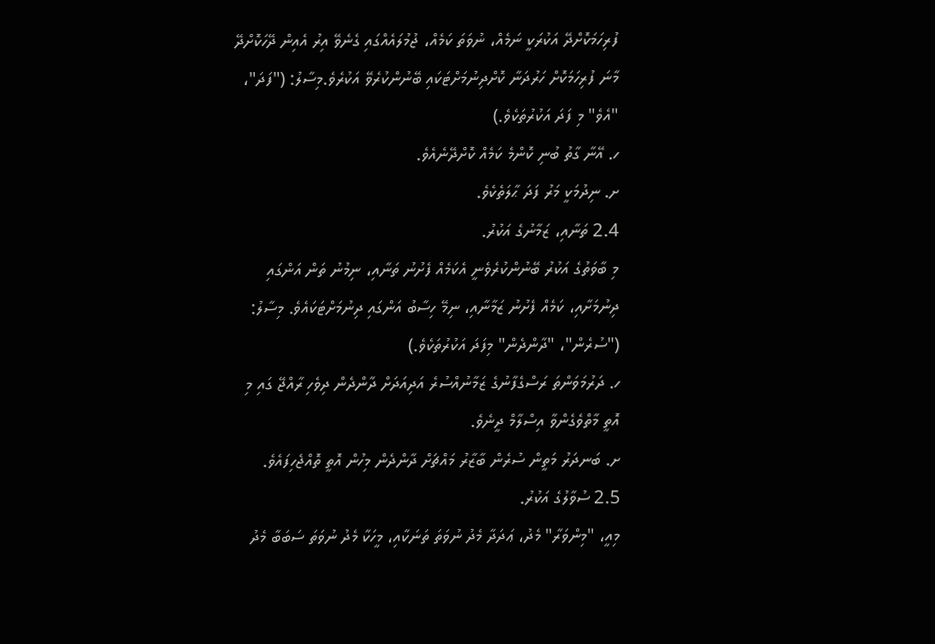ފުރިހަމަކޮށްދޭ އަކުރަކީ ނަމެއް، ނުވަތަ ކަމެއް، ޖުމުލައެއްގައި ގެނެވޭ އިރު އެއިން ދޭހަކޮށްދޭ މާނަ ފުރިހަމަކޮށް ހަރުދަނާ ކޮށްދިނުމަށްޓަކައި ބޭނުންކުރެވޭ އަކުރެވެ.މިސާލު: ("ފަދަ"، "އެވެ" މި ފަދަ އަކުރުތަކެވެ.)
ހ. އޭނާ ގާތު ބުނި ކޮންމެ ކަމެއް ކޮށްދޭނެއެވެ.
ށ. ނިދުމަކީ މަރު ފަދަ ޙާލަތެކެވެ.
2.4 ތަނާއި، ޒަމާނުގެ އަކުރު.
މި ބާވަތުގެ އަކުރު ބޭނުންކުރެވެނީ އެކަމެއް ފެށުނު ތަނާއި، ނިމުނު ތަން އަންގައި ދިނުމަށާއި، ކަމެއް ފެށުނު ޒަމާނާއި، ނިމޭ ހިސާބު އަންގައި ދިނުމަށްޓަކައެވެ. މިސާލު: ("ސުރެން"، "ދާންދެން" މިފަދަ އަކުރުތަކެވެ.)
ހ. ދަރުމަވަންތަ ރަސްގެފާނުގެ ޒަމާނުއްސުރެ އަދިއަދަށް ދާންދެން ދިވެހި ރާއްޖޭ ގައި މި އޮތީ މާތްވެގެންވާ އިސްލާމް ދީނެވެ.
ށ. ބަނދަރު މަތީން ސުރެން ބާޒާރު މައްޗަށް ދާންދެން މިހުން އޮތީ ތޮއްޖެހިފައެވެ.
2.5 ސުވާލުގެ އަކުރު.
މިއީ، "މިންވަރާ" މެދު، ޢަދަދާ މެދު ނުވަތަ ތަނަކާއި، މީހަކާ މެދު ނުވަތަ ސަބަބާ މެދު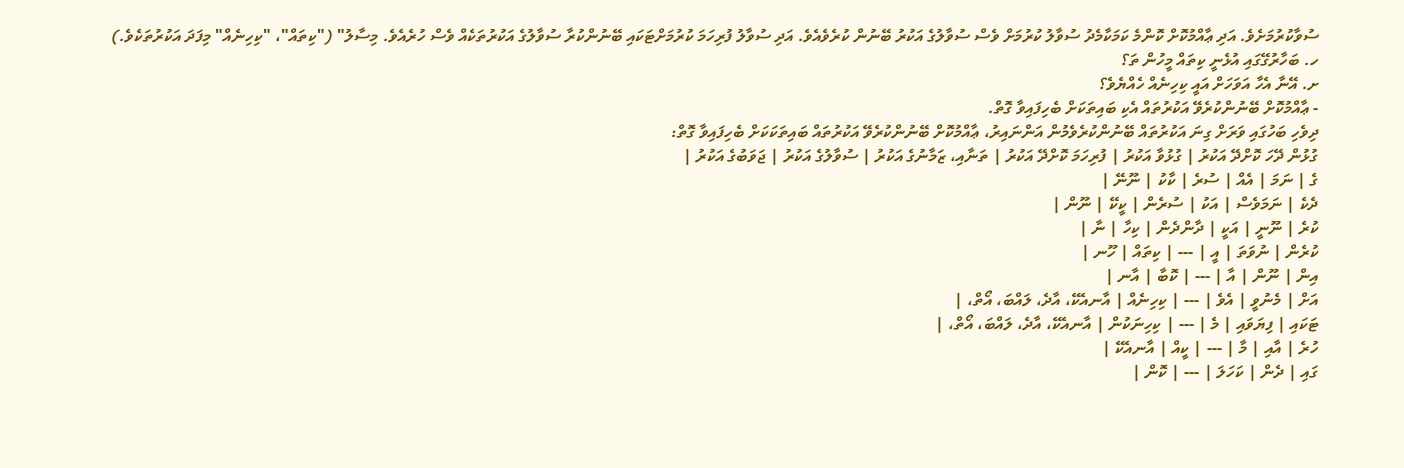ސުވާކުރުމަށެވެ. އަދި ޢާއްމުކޮށް ކޮންމެ ކަމަކާމެދު ސުވާލު ކުރުމަށް ވެސް ސުވާލުގެ އަކުރު ބޭނުން ކުރެވެއެވެ. އަދި ސުވާލު ފުރިހަމަ ކުރުމަށްޓަކައި ބޭނުންކުރާ ސުވާލުގެ އަކުރުތަކެއް ވެސް ހުރެއެވެ. މިސާލު" ("ކިތައް"، "ކިހިނެއް" މިފަދަ އަކުރުތަކެވެ.)
ހ. ބަހާރުގޭގައި އުޅެނީ ކިތައް މީހުން ތަ؟
ށ. އޭނާ އެހާ އަވަހަށް އައީ ކިހިނެއް ހެއްޔެވެ؟
- ޢާއްމުކޮށް ބޭނުންކުރެވޭ އަކުރުތައް އެކި ބައިތަކަށް ބެހިފައިވާ ގޮތް.
ދިވެހި ބަހުގައި ވަރަށް ގިނަ އަކުރުތައް ބޭނުންކުރެވެމުން އަންނައިރު، ޢާއްމުކޮށް ބޭނުންކުރެވޭ އަކުރުތައް ބައިތަކަކަށް ބެހިފައިވާ ގޮތް:
ގުޅުން ދޭހަ ކޮށްދޭ އަކުރު | ގުޅުވާ އަކުރު | ފުރިހަމަ ކޮށްދޭ އަކުރު | ތަނާއި، ޒަމާނުގެ އަކުރު | ސުވާލުގެ އަކުރު | ޖަވަބުގެ އަކުރު |
ގެ | ނަމަ | އެއް | ސުރެ | ކާކު | ނޫނޭ |
ދެކެ | ނަމަވެސް | އަކު | ސުރެން | ކީކޭ | ނޫން |
ކުރެ | ނޫނީ | އަކީ | ދާންދެން | ކިހާ | ނާ |
ކުރެން | ނުވަތަ | އީ | --- | ކިތައް | ހޫނ |
އިން | ނޫން | އާ | --- | ކޮބާ | އާނ |
އަށް | މެނުވީ | އެވެ | --- | ކިހިނެއް | އާނއެކޭ، އާދެ، ލައްބަ، އޯތް، |
ޓަކައި | ފިޔަވައި | މެ | --- | ކިހިނަކުން | އާނއެކޭ، އާދެ، ލައްބަ، އޯތް، |
ހުރެ | އާއި | މާ | --- | ކީއް | އާނއެކޭ |
ގައި | ދެން | ކަހަލަ | --- | ކޮން |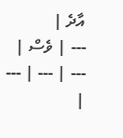އާދެ |
--- | ވެސް | --- | --- | --- |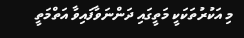މި އަކުރުތަކަކީ މަތީގައި ދަންނަވާފައިވާ އަތްމަތީ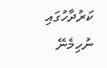ކަރުދާހުގައި ނުހިމެނޭ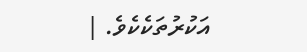އަކުރުތަކެކެވެ. |